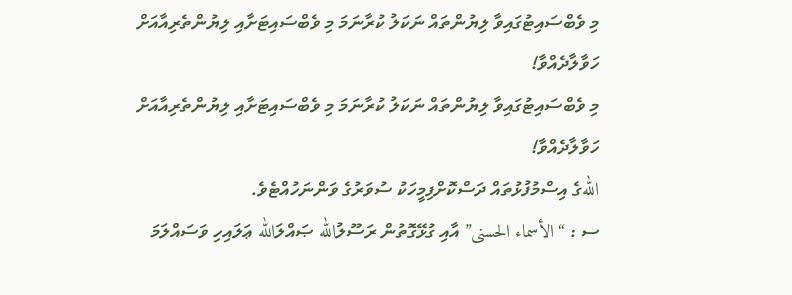މި ވެބްސައިޓުގައިވާ ލިޔުންތައް ނަކަލު ކުރާނަމަ މި ވެބްސައިޓަށާއި ލިޔުންތެރިއާއަށް ހަވާލާދެއްވާ!
މި ވެބްސައިޓުގައިވާ ލިޔުންތައް ނަކަލު ކުރާނަމަ މި ވެބްސައިޓަށާއި ލިޔުންތެރިއާއަށް ހަވާލާދެއްވާ!
اللهގެ އިސްމުފުޅުތައް ދަސްކޮށްފިމީހަކު ސުވަރުގެ ވަންނަހުއްޓެވެ.
ސ : “الأسماء الحسنى” އާއި ގުޅޭގޮތުން ރަސޫލުالله ޞައްލަالله ޢަލައިހި ވަސައްލަމަ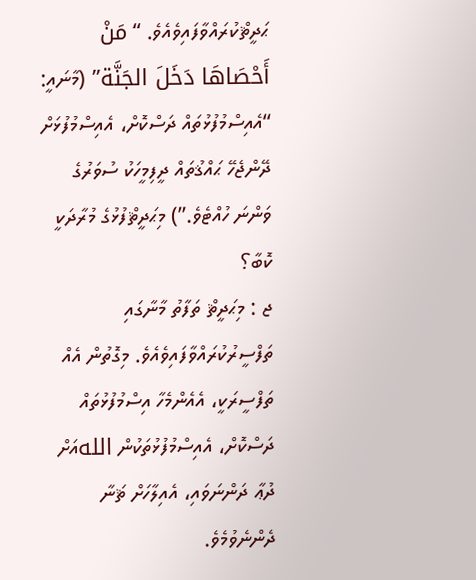ޙަދީޘްކުރައްވާފައިވެއެވެ. “مَنْ  أَحْصَاهَا دَخَلَ الجَنَّة” (މާނައީ: “އެއިސްމުފުޅުތައް ދަސްކޮށް، އެއިސްމުފުޅަށް ދޭންޖެހޭ ޙައްޤުތައް ދީފިމީހަކު ސުވަރުގެ ވަންނަ ހުއްޓެވެ.”) މިޙަދީޘްފުޅުގެ މުރާދަކީ ކޮބާ؟
ޖ : މިޙަދީޘް ތަފާތު މާނާގައި ތަފްސީރުކުރައްވާފައިވެއެވެ. މިގޮތުން އެއް ތަފްސީރަކީ، އެއެންމެހާ އިސްމުފުޅުތައް ދަސްކޮށް، އެއިސްމުފުޅުތަކުން اللهއަށް ދުޢާ ދަންނަވައި، އެއިލާހަށް ޘަނާ ދެންނެވުމެވެ.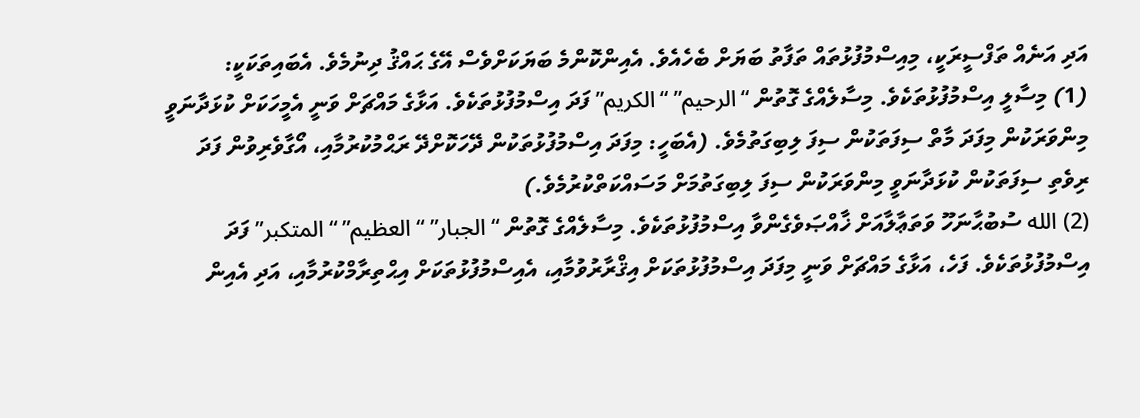އަދި އަނެއް ތަފްސީރަކީ، މިއިސްމުފުޅުތައް ތަފާތު ބަޔަށް ބެހެއެވެ. އެއިންކޮންމެ ބަޔަކަށްވެސް އޭގެ ޙައްޤު ދިނުމެވެ. އެބައިތަކަކީ:
(1) މިސާލީ އިސްމުފުޅުތަކެވެ. މިސާލެއްގެ ގޮތުން “الرحيم” “الكريم” ފަދަ އިސްމުފުޅުތަކެވެ. އަޅާގެ މައްޗަށް ވަނީ އެމީހަކަށް ކުޅަދާނަވީ މިންވަރަކުން މިފަދަ މާތް ސިފަތަކުން ސިފަ ލިބިގަތުމެވެ. (އެބަހީ: މިފަދަ އިސްމުފުޅުތަކުން ދޭހަކޮށްދޭ ރަޙްމުކުރުމާއި، އޯގާވެރިވުން ފަދަ ރިވެތި ސިފަތަކުން ކުޅަދާނަވީ މިންވަރަކުން ސިފަ ލިބިގަތުމަށް މަސައްކަތްކުރުމެވެ.)
(2) الله ސުބުޙާނަހޫ ވަތަޢާލާއަށް ޚާއްޞަވެގެންވާ އިސްމުފުޅުތަކެވެ. މިސާލެއްގެ ގޮތުން “الجبار” “العظيم” “المتكبر” ފަދަ އިސްމުފުޅުތަކެވެ. ފަހެ، އަޅާގެ މައްޗަށް ވަނީ މިފަދަ އިސްމުފުޅުތަކަށް އިޤްރާރުވުމާއި، އެއިސްމުފުޅުތަކަށް އިޙްތިރާމްކުރުމާއި، އަދި އެއިން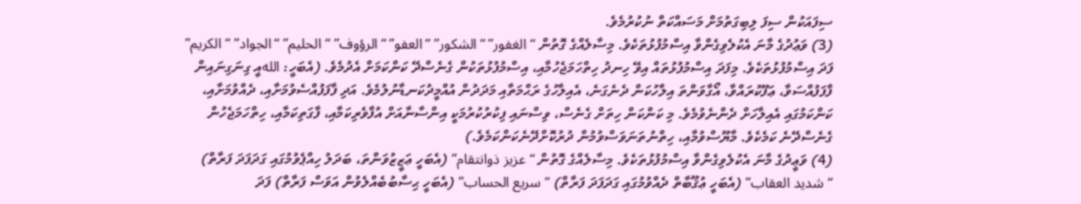ސިފައަކުން ސިފަ ލިބިގަތުމަށް މަސައްކަތް ނުކުރުމެވެ.
(3) ވަޢުދުގެ މާނަ އެކުލެވިގެންވާ އިސްމުފުޅުތަކެވެ. މިސާލެއްގެ ގޮތުން “الغفور” “الشكور” “العفو” “الرؤوف” “الحليم” “الجواد” “الكريم”  ފަދަ އިސްމުފުޅުތަކެވެ. މިފަދަ އިސްމުފުޅުތައް އިވޭ ހިނދު ހިތްހަމަޖެހުމާއި، އިސްމުފުޅުތަކުން ގެނެސްދޭ ކަންކަމަށް އެދުމެވެ. (އެބަހީ: اللهއީ ގިނަގިނައިން ފާފަފުއްސަވާ، ޢަފޫކުރައްވާ، އޯގާވަންތަ އިލާހުކަން ދެނެގަނެ، އެއިލާހުގެ ރަޙްމަތާއި މަދަދުން އުއްމީދުކަނޑާނުލުމެވެ. އަދި ފާފަފުއްސެވުމަށާއި، ދެއްވުމަށާއި، ކަންކަމުގައި އެއިލާހަށް ދެންނެވުމެވެ. މި ކަންކަން ހިތަށް ގެނެސް، ވިސްނައި ފިކުރުކުރުމަކީ އިންސާނާއަށް އުފާވެރިކަމާއި، ފާގަތިކަމާއި، ހިތްހަމަޖެހުން ގެނެސްދޭނެ ކަމެކެވެ. މާޔޫސްވުމާއި، ހިތްނުތަނަވަސްވުމުން ދުރުކޮށްދޭނެކަންކަމެވެ.)
(4) ވަޢީދުގެ މާނަ އެކުލެވިގެންވާ އިސްމުފުޅުތަކެވެ. މިސާލެއްގެ ގޮތުން “عزيز ذوانتقام” (އެބަހީ ޢަޒީޒުވަންތަ، ބަދަލު ހިއްޕެވުމުގައި ގަދަފަދަ ފަރާތް)  “شديد العقاب” (އެބަހީ ޢުޤޫބާތް ދެއްވުމުގައި ގަދަފަދަ ފަރާތް) “سريع الحساب” (އެބަހީ ޙިސާބުބެއްލެވުން އަވަސް ފަރާތް) ފަދަ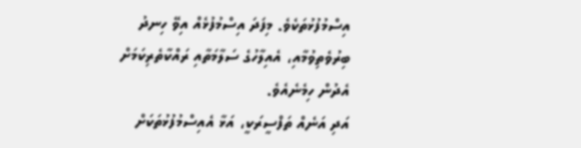އިސްމުފުޅުތަކެވެ. މިފަދަ އިސްމުފުޅެއް އިވޭ ހިނދު ބިރުވެތިވުމާއި، އެއިލާހުގެ ސަލާމަތާއި ރައްކާތެރިކަމަށް އެދުން ހިމެނެއެވެ.
އަދި އަނެއް ތަފްސީރަކީ، އަޅާ އެއިސްމުފުޅުތަކަށް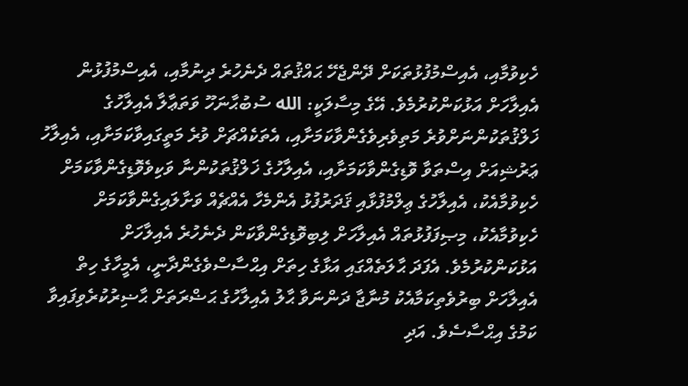ހެކިވުމާއި، އެއިސްމުފުޅުތަކަށް ދޭންޖެހޭ ޙައްޤުތައް ދެނެހުރެ ދިނުމާއި، އެއިސްމުފުޅުން އެއިލާހަށް އަޅުކަންކުރުމެވެ. އޭގެ މިސާލަކީ: الله ސުބުޙާނަހޫ ވަތަޢާލާ އެއިލާހުގެ ޚަލްޤުތަކުންނަށްވުރެ މަތިވެރިވެގެންވާކަމަށާއި، އެތަކެއްޗަށް ވުރެ މަތީގައިވާކަމަށާއި، އެއިލާހު ޢަރުޝިއަށް އިސްތަވާ ވޮޑިގެންވާކަމަށާއި، އެއިލާހުގެ ޚަލްޤުތަކުންނާ ވަކިވެވޮޑިގެންވާކަމަށް ހެކިވުމާއެކު، އެއިލާހުގެ ޢިލްމުފުޅާއި ޤަދަރުފުޅު އެންމެހާ އެއްޗެއް ވަށާލައިގެންވާކަމަށް ހެކިވުމާއެކު، މިޞިފަފުޅުތައް އެއިލާހަށް ލިބިވޮޑިގެންވާކަން ދެނެހުރެ އެއިލާހަށް އަޅުކަންކުރުމެވެ. އެފަދަ ޙާލަތެއްގައި އަޅާގެ ހިތަށް އިޙްސާސްވެގެންދާނީ، އެމީހާގެ ހިތް އެއިލާހަށް ބިރުވެތިކަމާއެކު މުނާޖާ ދަންނަވާ ޙާލު އެއިލާހުގެ ޙަޟްރަތަށް ޙާޟިރުކުރެވިފައިވާ ކަމުގެ އިޙްސާސެވެ. އަދި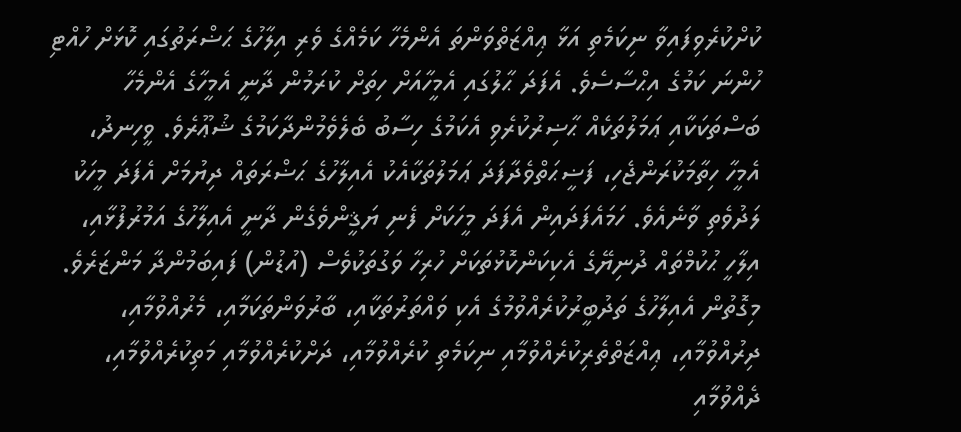ކުށްކުރެވިފައިވާ ނިކަމެތި އަޅާ ޢިއްޒަތްވަންތަ އެންމެހާ ކަމެއްގެ ވެރި އިލާހުގެ ޙަޟްރަތުގައި ކޮޅަށް ހުއްޓި ހުންނަ ކަމުގެ އިޙްސާސެވެ. އެފަދަ ޙާލުގައި އެމީހާއަށް ހިތަށް ކުރަމުން ދާނީ އެމީހާގެ އެންމެހާ ބަސްތަކަކާއި ޢަމަލުތަކެއް ޙާޟިރުކުރެވި އެކަމުގެ ހިސާބު ބެލެވެމުންދާކަމުގެ ޝުޢޫރެވެ. ވީހިނދު، އެމީހާ ހިތާމަކުރަންޖެހި، ފަޟީޙަތްވެދާފަދަ ޢަމަލުތަކާއެކު އެއިލާހުގެ ޙަޟްރަތައް ދިޔުމަށް އެފަދަ މީހަކު ލަދުވެތި ވާނެއެވެ. ހަމައެފަދައިން އެފަދަ މީހަކަށް ފެނި ޔަޤީންވެގެން ދާނީ އެއިލާހުގެ އަމުރުފުޅާއި، އިލާހީ ޙުކުމްތައް ދުނިޔޭގެ އެކިކަންކޮޅުތަކަށް ހުރިހާ ވަގުތަކުވެސް (އުޑުން) ފައިބަމުންދާ މަންޒަރެވެ. މިގޮތުން އެއިލާހުގެ ތަދުބީރުކުރެއްވުމުގެ އެކި ވައްތަރުތަކާއި، ބާރުވަންތަކަމާއި، މެރުއްވުމާއި، ދިރުއްވުމާއި، ޢިއްޒަތްތެރިކުރެއްވުމާއި ނިކަމެތި ކުރެއްވުމާއި، ދަށްކުރެއްވުމާއި މަތިކުރެއްވުމާއި، ދެއްވުމާއި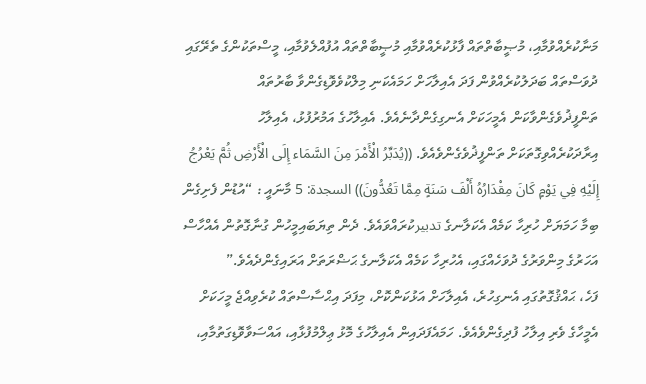މަނާކުރެއްވުމާއި، މުޞީބާތްތައް ފާޅުކުރެއްވުމާއި މުޞީބާތްތައް އުފުއްލެވުމާއި، މީސްތަކުންގެ ތެރޭގައި ދުވަސްތައް ބަދަލުކުރެއްވުން ފަދަ އެއިލާހަށް ހަމައެކަނި މިލްކުވެވޮޑިގެންވާ ބާރުތައް ތަންފީޛުވެގެންވާކަން އެމީހަކަށް އެނގިގެންދާނެއެވެ. އެއިލާހުގެ އަމުރުފުޅު، އެއިލާހު އިރާދަކުރެއްވިގޮތަކަށް ތަންފީޛުވެގެންވެއެވެ. ((يُدَبِّرُ الْأَمْرَ مِنَ السَّمَاء إِلَى الْأَرْضِ ثُمَّ يَعْرُجُ إِلَيْهِ فِي يَوْمٍ كَانَ مِقْدَارُهُ أَلْفَ سَنَةٍ مِمَّا تَعُدُّونَ)) السجدة: 5 މާނައީ : “އުޑުން ފެށިގެން ބިމާ ހަމަޔަށް ހުރިހާ ކަމެއް އެކަލާނގެ تدبيرކުރައްވައެވެ. ދެން ތިޔަބައިމީހުން ގުނާގޮތުން އެއްހާސް އަހަރުގެ މިންވަރުގެ ދުވަހެއްގައި، އެހުރިހާ ކަމެއް އެކަލާނގެ ޙަޟްރަތަށް އަރައިގެންދެއެވެ.”
ފަހެ، ޙައްޤުގޮތުގައި އެނގިހުރެ، އެއިލާހަށް އަޅުކަންކޮށް، މިފަދަ އިޙްސާސްތައް ކުރެވިއްޖެ މީހަކަށް އެމީހާގެ ވެރި އިލާހު ފުދިގެންވެއެވެ. ހަމައެފަދައިން އެއިލާހުގެ މޮޅު ޢިލްމުފުޅާއި، އައްސަވާވޮޑިގަތުމާއި،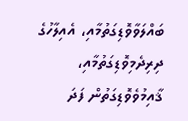ބައްލަވާވޮޑިގަތުމާއި، އެއިލާހުގެ ދިރިދެމިވޮޑިގަތުމާއި، ޤާއިމުވެވޮޑިގަތުން ފަދަ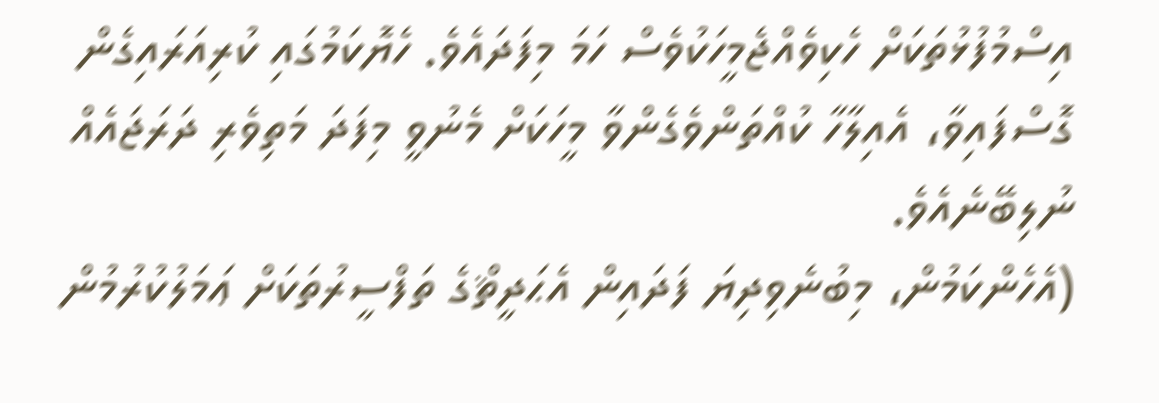އިސްމުފުޅުތަކަށް ހެކިވެއްޖެމީހަކުވެސް ހަމަ މިފަދައެވެ. ހެޔޮކަމުގައި ކުރިއަރައިގެން ގޮސްފައިވާ، އެއިލާހާ ކުއްތަންވެގެންވާ މީހަކަށް މެނުވީ މިފަދަ މަތިވެރި ދަރަޖައެއް ނުލިބޭނެއެވެ.
(އެހެންކަމުން، މިބުނެވިދިޔަ ފަދައިން އެޙަދީޘްގެ ތަފްސީރުތަކަށް ޢަމަލުކުރުމުން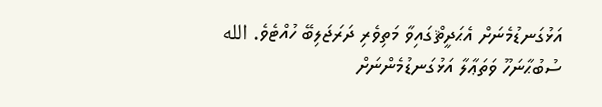އަޅުގަނޑުމެނަށް އެޙަދީޘްގައިވާ މަތިވެރި ދަރަޖަލިބޭ ހުއްޓެވެ. الله ސުބުޙާނަހޫ ވަތަޢާލާ އަޅުގަނޑުމެންނަށް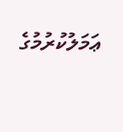ޢަމަލުކުރުމުގެ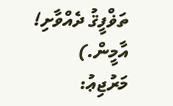ތަޥްފީޤު ދެއްވާށި! އާމީން.)
މަރުޖިޢު: